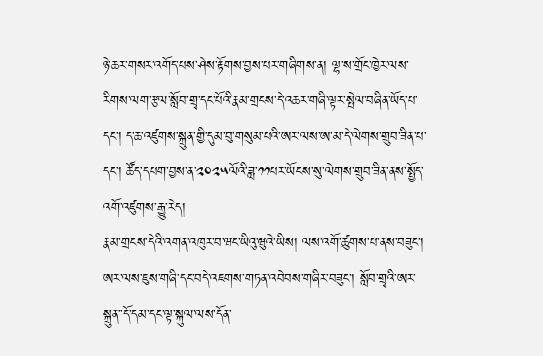ཉེ་ཆར་གསར་འགོད་པས་ཤེས་རྟོགས་བྱས་པར་གཞིགས་ན། ལྷ་ས་གྲོང་ཁྱེར་ལས་རིགས་ལག་རྩལ་སློབ་གྲྭ་དང་པོའི་རྣམ་གྲངས་དེ་འཆར་གཞི་ལྟར་སྤེལ་བཞིན་ཡོད་པ་དང་། ད་ཆ་འཛུགས་སྐྲུན་གྱི་དུམ་བུ་གསུམ་པའི་ཨར་ལས་ཨ་མ་དེ་ལེགས་གྲུབ་ཟིན་པ་དང་། ཚོད་དཔག་བྱས་ན་༢༠༢༥ལོའི་ཟླ་༡༡པར་ཡོངས་སུ་ལེགས་གྲུབ་ཟིན་ནས་སྤྱོད་འགོ་འཛུགས་རྒྱུ་རེད།
རྣམ་གྲངས་དེའི་འགན་འཁུར་བ་ཝང་ཡིའུ་ཝུའེ་ཡིས། ལས་འགོ་ཚུགས་པ་ནས་བཟུང་། ཨར་ལས་ཇུས་གཞི་དང་བདེ་འཇགས་གཏན་འབེབས་གཞིར་བཟུང་། སློབ་གྲྭའི་ཨར་སྐྲུན་་དོ་དམ་དང་ལྟ་སྐུལ་ལས་དོན་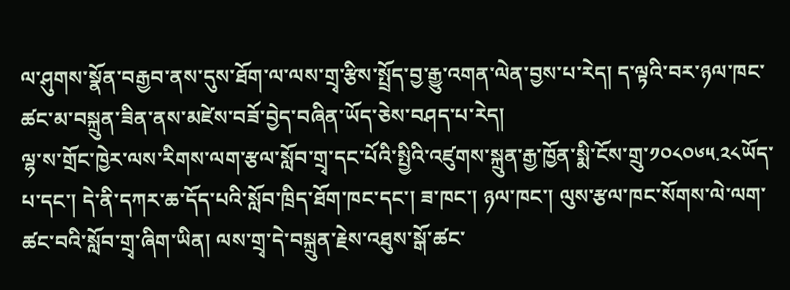ལ་ཤུགས་སྣོན་བརྒྱབ་ནས་དུས་ཐོག་ལ་ལས་གྲྭ་རྩིས་སྤྲོད་བྱ་རྒྱུ་འགན་ལེན་བྱས་པ་རེད། ད་ལྟའི་བར་ཉལ་ཁང་ཚང་མ་བསྐྲུན་ཟིན་ནས་མཛེས་བཟོ་བྱེད་བཞིན་ཡོད་ཅེས་བཤད་པ་རེད།
ལྷ་ས་གྲོང་ཁྱེར་ལས་རིགས་ལག་རྩལ་སློབ་གྲྭ་དང་པོའི་སྤྱིའི་འཛུགས་སྐྲུན་རྒྱ་ཁྱོན་སྨི་ངོས་གྲུ་༡༠༨༠༦༥.༢༨ཡོད་པ་དང་། དེ་ནི་དཀར་ཆ་དོད་པའི་སློབ་ཁྲིད་ཐོག་ཁང་དང་། ཟ་ཁང་། ཉལ་ཁང་། ལུས་རྩལ་ཁང་སོགས་ལེ་ལག་ཚང་བའི་སློབ་གྲྭ་ཞིག་ཡིན། ལས་གྲྭ་དེ་བསྐྲུན་རྗེས་འཐུས་སྒོ་ཚང་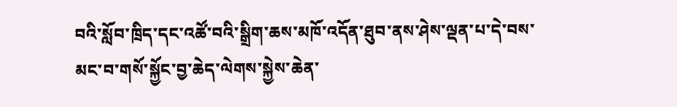བའི་སློབ་ཁྲིད་དང་འཚོ་བའི་སྒྲིག་ཆས་མཁོ་འདོན་ཐུབ་ནས་ཤེས་ལྡན་པ་དེ་བས་མང་བ་གསོ་སྐྱོང་བྱ་ཆེད་ལེགས་སྐྱེས་ཆེན་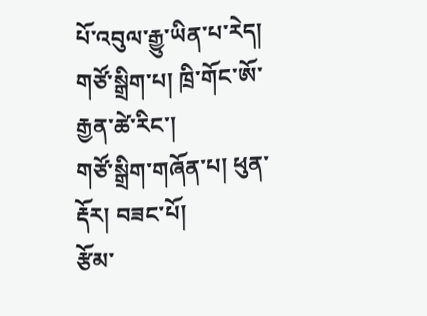པོ་འབུལ་རྒྱུ་ཡིན་པ་རེད།
གཙོ་སྒྲིག་པ། ཁྲི་གོང་ཨོ་རྒྱན་ཚེ་རིང་།
གཙོ་སྒྲིག་གཞོན་པ། ཕུན་རྡོར། བཟང་པོ།
རྩོམ་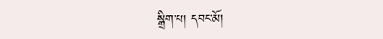སྒྲིག་པ། དབང་མོ།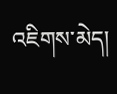འཇིགས་མེད།